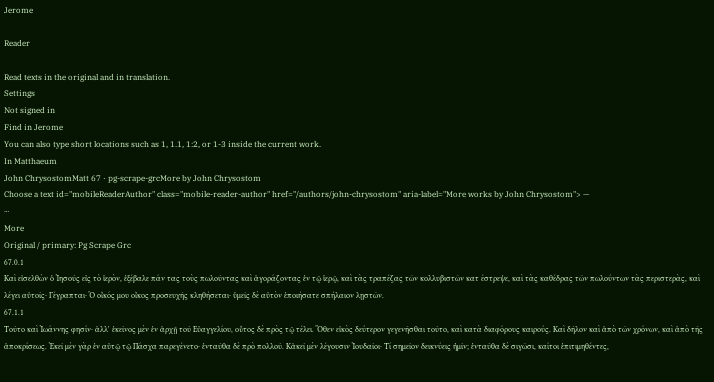Jerome

Reader

Read texts in the original and in translation.
Settings
Not signed in
Find in Jerome
You can also type short locations such as 1, 1.1, 1:2, or 1-3 inside the current work.
In Matthaeum
John ChrysostomMatt 67 · pg-scrape-grcMore by John Chrysostom
Choose a text id="mobileReaderAuthor" class="mobile-reader-author" href="/authors/john-chrysostom" aria-label="More works by John Chrysostom"> —
⋯
More
Original / primary: Pg Scrape Grc
67.0.1
Καὶ εἰσελθὼν ὁ Ἰησοῦς εἰς τὸ ἱερὸν, ἐξέβαλε πάν τας τοὺς πωλοῦντας καὶ ἀγοράζοντας ἐν τῷ ἱερῷ, καὶ τὰς τραπέζας τῶν κολλυβιστῶν κατ έστρεψε, καὶ τὰς καθέδρας τῶν πωλούντων τὰς περιστερὰς, καὶ λέγει αὐτοῖς· Γέγραπται· Ὁ οἶκός μου οἶκος προσευχῆς κληθήσεται· ὑμεῖς δὲ αὐτὸν ἐποιήσατε σπήλαιον λῃστῶν.
67.1.1
Τοῦτο καὶ Ἰωάννης φησίν· ἀλλ' ἐκεῖνος μὲν ἐν ἀρχῇ τοῦ Εὐαγγελίου, οὗτος δὲ πρὸς τῷ τέλει. Ὅθεν εἰκὸς δεύτερον γεγενῆσθαι τοῦτο, καὶ κατὰ διαφόρους καιρούς. Καὶ δῆλον καὶ ἀπὸ τῶν χρόνων, καὶ ἀπὸ τῆς ἀποκρίσεως. Ἐκεῖ μὲν γὰρ ἐν αὐτῷ τῷ Πάσχα παρεγένετο· ἐνταῦθα δὲ πρὸ πολλοῦ. Κἀκεῖ μὲν λέγουσιν Ἰουδαῖοι· Τί σημεῖον δεικνύεις ἡμῖν; ἐνταῦθα δὲ σιγῶσι, καίτοι ἐπιτιμηθέντες,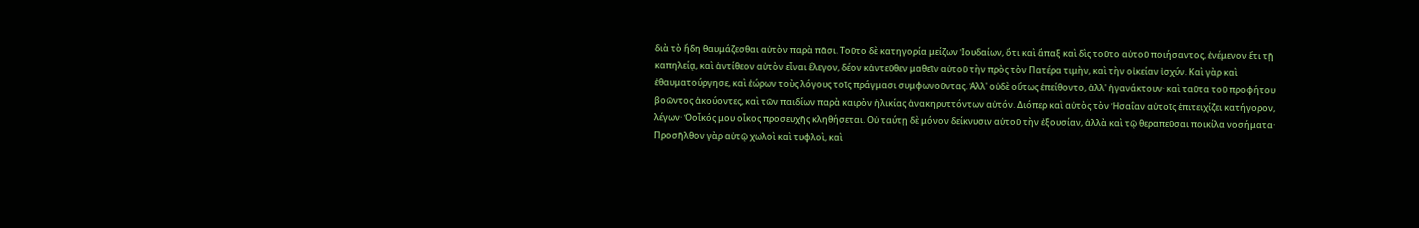διὰ τὸ ἤδη θαυμάζεσθαι αὐτὸν παρὰ πᾶσι. Τοῦτο δὲ κατηγορία μείζων Ἰουδαίων, ὅτι καὶ ἅπαξ καὶ δὶς τοῦτο αὐτοῦ ποιήσαντος, ἐνέμενον ἔτι τῇ καπηλείᾳ, καὶ ἀντίθεον αὐτὸν εἶναι ἔλεγον, δέον κἀντεῦθεν μαθεῖν αὐτοῦ τὴν πρὸς τὸν Πατέρα τιμὴν, καὶ τὴν οἰκείαν ἰσχύν. Καὶ γὰρ καὶ ἐθαυματούργησε, καὶ ἑώρων τοὺς λόγους τοῖς πράγμασι συμφωνοῦντας. Ἀλλ' οὐδὲ οὕτως ἐπείθοντο, ἀλλ' ἠγανάκτουν· καὶ ταῦτα τοῦ προφήτου βοῶντος ἀκούοντες, καὶ τῶν παιδίων παρὰ καιρὸν ἡλικίας ἀνακηρυττόντων αὐτόν. Διόπερ καὶ αὐτὸς τὸν Ἡσαΐαν αὐτοῖς ἐπιτειχίζει κατήγορον, λέγων· Ὁοἶκός μου οἶκος προσευχῆς κληθήσεται. Οὐ ταύτῃ δὲ μόνον δείκνυσιν αὐτοῦ τὴν ἐξουσίαν, ἀλλὰ καὶ τῷ θεραπεῦσαι ποικίλα νοσήματα· Προσῆλθον γὰρ αὐτῷ χωλοὶ καὶ τυφλοὶ, καὶ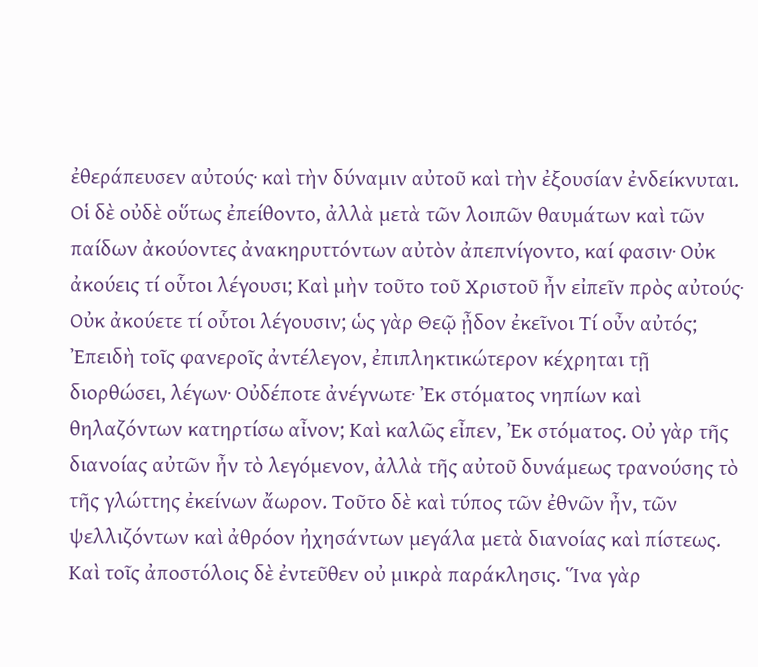ἐθεράπευσεν αὐτούς· καὶ τὴν δύναμιν αὐτοῦ καὶ τὴν ἐξουσίαν ἐνδείκνυται. Οἱ δὲ οὐδὲ οὕτως ἐπείθοντο, ἀλλὰ μετὰ τῶν λοιπῶν θαυμάτων καὶ τῶν παίδων ἀκούοντες ἀνακηρυττόντων αὐτὸν ἀπεπνίγοντο, καί φασιν· Οὐκ ἀκούεις τί οὗτοι λέγουσι; Καὶ μὴν τοῦτο τοῦ Χριστοῦ ἦν εἰπεῖν πρὸς αὐτούς· Οὐκ ἀκούετε τί οὗτοι λέγουσιν; ὡς γὰρ Θεῷ ᾖδον ἐκεῖνοι Τί οὖν αὐτός; Ἐπειδὴ τοῖς φανεροῖς ἀντέλεγον, ἐπιπληκτικώτερον κέχρηται τῇ διορθώσει, λέγων· Οὐδέποτε ἀνέγνωτε· Ἐκ στόματος νηπίων καὶ θηλαζόντων κατηρτίσω αἶνον; Καὶ καλῶς εἶπεν, Ἐκ στόματος. Οὐ γὰρ τῆς διανοίας αὐτῶν ἦν τὸ λεγόμενον, ἀλλὰ τῆς αὐτοῦ δυνάμεως τρανούσης τὸ τῆς γλώττης ἐκείνων ἄωρον. Τοῦτο δὲ καὶ τύπος τῶν ἐθνῶν ἦν, τῶν ψελλιζόντων καὶ ἀθρόον ἠχησάντων μεγάλα μετὰ διανοίας καὶ πίστεως. Καὶ τοῖς ἀποστόλοις δὲ ἐντεῦθεν οὐ μικρὰ παράκλησις. Ἵνα γὰρ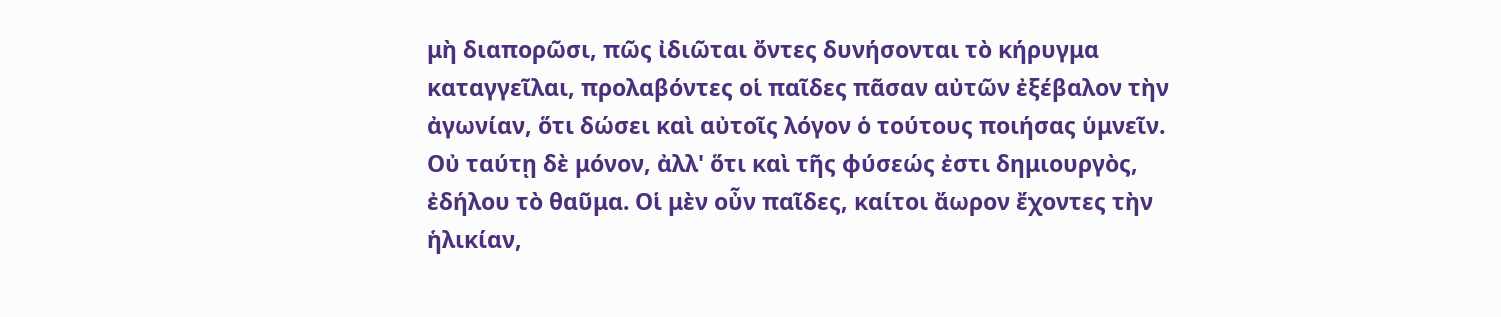μὴ διαπορῶσι, πῶς ἰδιῶται ὄντες δυνήσονται τὸ κήρυγμα καταγγεῖλαι, προλαβόντες οἱ παῖδες πᾶσαν αὐτῶν ἐξέβαλον τὴν ἀγωνίαν, ὅτι δώσει καὶ αὐτοῖς λόγον ὁ τούτους ποιήσας ὑμνεῖν. Οὐ ταύτῃ δὲ μόνον, ἀλλ' ὅτι καὶ τῆς φύσεώς ἐστι δημιουργὸς, ἐδήλου τὸ θαῦμα. Οἱ μὲν οὖν παῖδες, καίτοι ἄωρον ἔχοντες τὴν ἡλικίαν,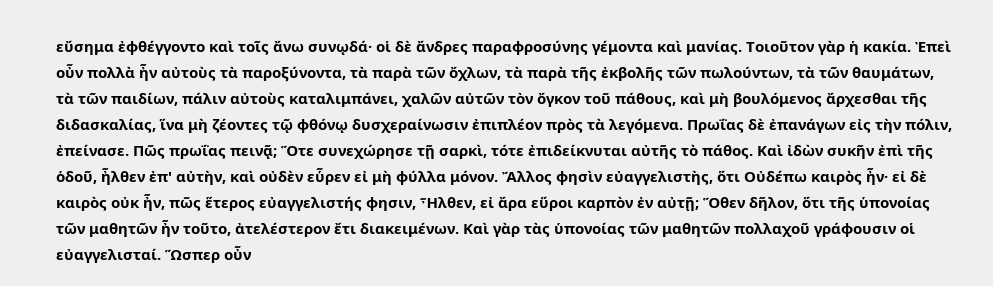εὔσημα ἐφθέγγοντο καὶ τοῖς ἄνω συνῳδά· οἱ δὲ ἄνδρες παραφροσύνης γέμοντα καὶ μανίας. Τοιοῦτον γὰρ ἡ κακία. Ἐπεὶ οὖν πολλὰ ἦν αὐτοὺς τὰ παροξύνοντα, τὰ παρὰ τῶν ὄχλων, τὰ παρὰ τῆς ἐκβολῆς τῶν πωλούντων, τὰ τῶν θαυμάτων, τὰ τῶν παιδίων, πάλιν αὐτοὺς καταλιμπάνει, χαλῶν αὐτῶν τὸν ὄγκον τοῦ πάθους, καὶ μὴ βουλόμενος ἄρχεσθαι τῆς διδασκαλίας, ἵνα μὴ ζέοντες τῷ φθόνῳ δυσχεραίνωσιν ἐπιπλέον πρὸς τὰ λεγόμενα. Πρωΐας δὲ ἐπανάγων εἰς τὴν πόλιν, ἐπείνασε. Πῶς πρωΐας πεινᾷ; Ὅτε συνεχώρησε τῇ σαρκὶ, τότε ἐπιδείκνυται αὐτῆς τὸ πάθος. Καὶ ἰδὼν συκῆν ἐπὶ τῆς ὁδοῦ, ἦλθεν ἐπ' αὐτὴν, καὶ οὐδὲν εὗρεν εἰ μὴ φύλλα μόνον. Ἄλλος φησὶν εὐαγγελιστὴς, ὅτι Οὐδέπω καιρὸς ἦν· εἰ δὲ καιρὸς οὐκ ἦν, πῶς ἕτερος εὐαγγελιστής φησιν, Ἦλθεν, εἰ ἄρα εὕροι καρπὸν ἐν αὐτῇ; Ὅθεν δῆλον, ὅτι τῆς ὑπονοίας τῶν μαθητῶν ἦν τοῦτο, ἀτελέστερον ἔτι διακειμένων. Καὶ γὰρ τὰς ὑπονοίας τῶν μαθητῶν πολλαχοῦ γράφουσιν οἱ εὐαγγελισταί. Ὥσπερ οὖν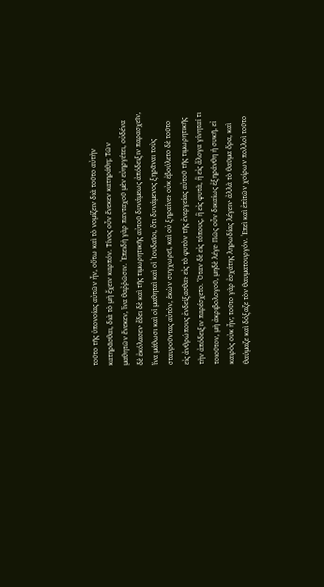τοῦτο τῆς ὑπονοίας αὐτῶν ἦν, οὕτω καὶ τὸ νομίζειν διὰ τοῦτο αὐτὴν κατηρᾶσθαι, διὰ τὸ μὴ ἔχειν καρπόν. Τίνος οὖν ἕνεκεν κατηράθη; Τῶν μαθητῶν ἕνεκεν, ἵνα θαῤῥῶσιν. Ἐπειδὴ γὰρ πανταχοῦ μὲν εὐηργέτει, οὐδένα δὲ ἐκόλασεν· ἔδει δὲ καὶ τῆς τιμωρητικῆς αὐτοῦ δυνάμεως ἀπόδειξιν παρασχεῖν, ἵνα μάθωσι καὶ οἱ μαθηταὶ καὶ οἱ Ἰουδαῖοι, ὅτι δυνάμενος ξηρᾶναι τοὺς σταυροῦντας αὐτὸν, ἑκὼν συγχωρεῖ, καὶ οὐ ξηραίνει· οὐκ ἐβούλετο δὲ τοῦτο εἰς ἀνθρώπους ἐνδείξασθαι· εἰς τὸ φυτὸν τῆς ἐνεργείας αὐτοῦ τῆς τιμωρητικῆς τὴν ἀπόδειξιν παρέσχετο. Ὅταν δὲ εἰς τόπους, ἢ εἰς φυτὰ, ἢ εἰς ἄλογα γίνηταί τι τοιοῦτον, μὴ ἀκριβολογοῦ, μηδὲ λέγε· Πῶς οὖν δικαίως ἐξηράνθη ἡ συκῆ, εἰ καιρὸς οὐκ ἦν; τοῦτο γὰρ ἐσχάτης ληρωδίας λέγειν· ἀλλὰ τὸ θαῦμα ὅρα, καὶ θαύμαζε καὶ δόξαζε τὸν θαυματουργόν. Ἐπεὶ καὶ ἐπὶτῶν χοίρων πολλοὶ τοῦτο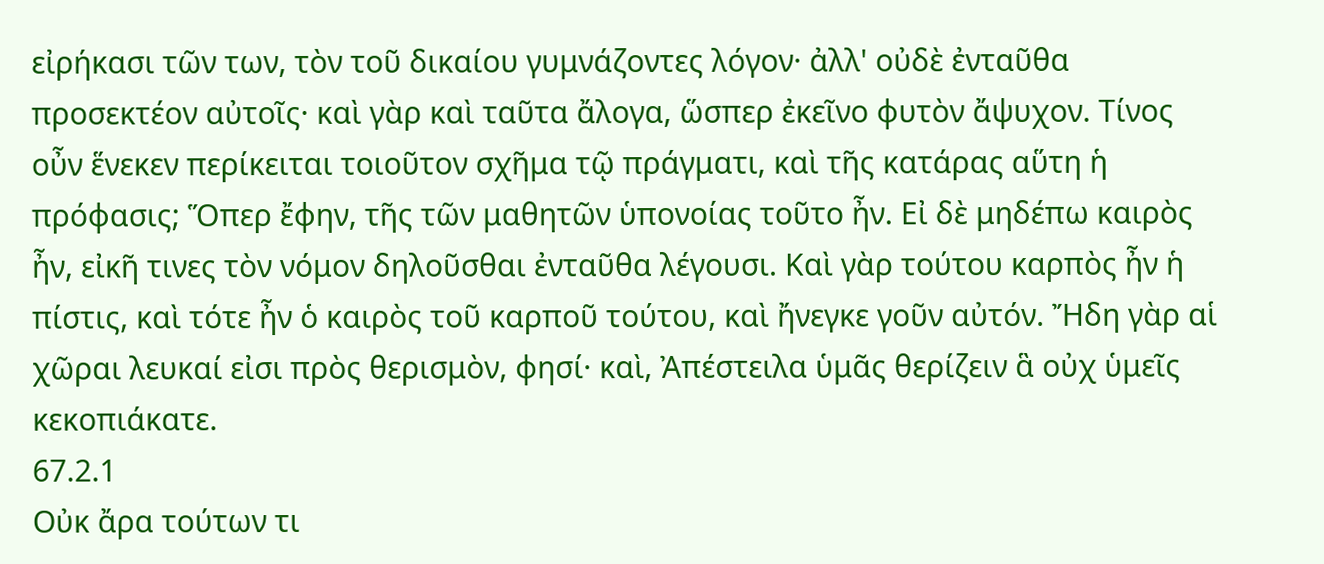εἰρήκασι τῶν των, τὸν τοῦ δικαίου γυμνάζοντες λόγον· ἀλλ' οὐδὲ ἐνταῦθα προσεκτέον αὐτοῖς· καὶ γὰρ καὶ ταῦτα ἄλογα, ὥσπερ ἐκεῖνο φυτὸν ἄψυχον. Τίνος οὖν ἕνεκεν περίκειται τοιοῦτον σχῆμα τῷ πράγματι, καὶ τῆς κατάρας αὕτη ἡ πρόφασις; Ὅπερ ἔφην, τῆς τῶν μαθητῶν ὑπονοίας τοῦτο ἦν. Εἰ δὲ μηδέπω καιρὸς ἦν, εἰκῆ τινες τὸν νόμον δηλοῦσθαι ἐνταῦθα λέγουσι. Καὶ γὰρ τούτου καρπὸς ἦν ἡ πίστις, καὶ τότε ἦν ὁ καιρὸς τοῦ καρποῦ τούτου, καὶ ἤνεγκε γοῦν αὐτόν. Ἤδη γὰρ αἱ χῶραι λευκαί εἰσι πρὸς θερισμὸν, φησί· καὶ, Ἀπέστειλα ὑμᾶς θερίζειν ἃ οὐχ ὑμεῖς κεκοπιάκατε.
67.2.1
Οὐκ ἄρα τούτων τι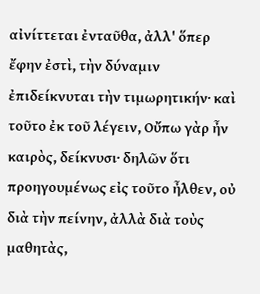αἰνίττεται ἐνταῦθα, ἀλλ' ὅπερ ἔφην ἐστὶ, τὴν δύναμιν ἐπιδείκνυται τὴν τιμωρητικήν· καὶ τοῦτο ἐκ τοῦ λέγειν, Οὔπω γὰρ ἦν καιρὸς, δείκνυσι· δηλῶν ὅτι προηγουμένως εἰς τοῦτο ἦλθεν, οὐ διὰ τὴν πείνην, ἀλλὰ διὰ τοὺς μαθητὰς,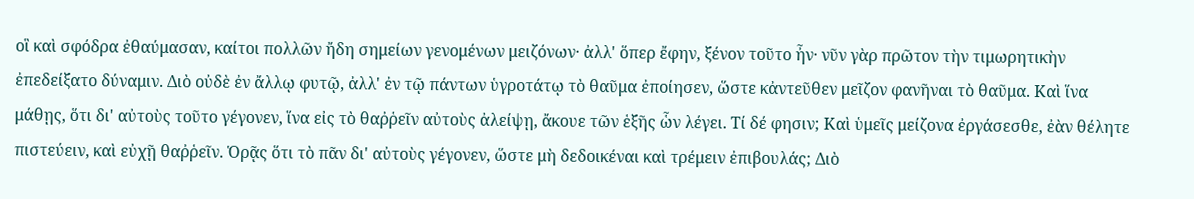οἳ καὶ σφόδρα ἐθαύμασαν, καίτοι πολλῶν ἤδη σημείων γενομένων μειζόνων· ἀλλ' ὅπερ ἔφην, ξένον τοῦτο ἦν· νῦν γὰρ πρῶτον τὴν τιμωρητικὴν ἐπεδείξατο δύναμιν. Διὸ οὐδὲ ἐν ἄλλῳ φυτῷ, ἀλλ' ἐν τῷ πάντων ὑγροτάτῳ τὸ θαῦμα ἐποίησεν, ὥστε κἀντεῦθεν μεῖζον φανῆναι τὸ θαῦμα. Καὶ ἵνα μάθῃς, ὅτι δι' αὐτοὺς τοῦτο γέγονεν, ἵνα εἰς τὸ θαῤῥεῖν αὐτοὺς ἀλείψῃ, ἄκουε τῶν ἑξῆς ὧν λέγει. Τί δέ φησιν; Καὶ ὑμεῖς μείζονα ἐργάσεσθε, ἐὰν θέλητε πιστεύειν, καὶ εὐχῇ θαῤῥεῖν. Ὁρᾷς ὅτι τὸ πᾶν δι' αὐτοὺς γέγονεν, ὥστε μὴ δεδοικέναι καὶ τρέμειν ἐπιβουλάς; Διὸ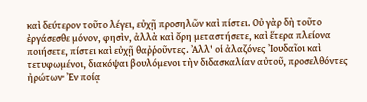καὶ δεύτερον τοῦτο λέγει, εὐχῇ προσηλῶν καὶ πίστει. Οὐ γὰρ δὴ τοῦτο ἐργάσεσθε μόνον, φησὶν, ἀλλὰ καὶ ὄρη μεταστήσετε, καὶ ἕτερα πλείονα ποιήσετε, πίστει καὶ εὐχῇ θαῤῥοῦντες. Ἀλλ' οἱ ἀλαζόνες Ἰουδαῖοι καὶ τετυφωμένοι, διακόψαι βουλόμενοι τὴν διδασκαλίαν αὐτοῦ, προσελθόντες ἠρώτων· Ἐν ποίᾳ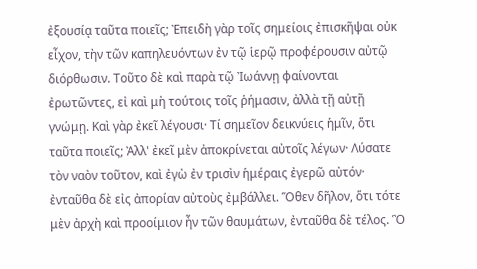ἐξουσίᾳ ταῦτα ποιεῖς; Ἐπειδὴ γὰρ τοῖς σημείοις ἐπισκῆψαι οὐκ εἶχον, τὴν τῶν καπηλευόντων ἐν τῷ ἱερῷ προφέρουσιν αὐτῷ διόρθωσιν. Τοῦτο δὲ καὶ παρὰ τῷ Ἰωάννῃ φαίνονται ἐρωτῶντες, εἰ καὶ μὴ τούτοις τοῖς ῥήμασιν, ἀλλὰ τῇ αὐτῇ γνώμῃ. Καὶ γὰρ ἐκεῖ λέγουσι· Τί σημεῖον δεικνύεις ἡμῖν, ὅτι ταῦτα ποιεῖς; Ἀλλ' ἐκεῖ μὲν ἀποκρίνεται αὐτοῖς λέγων· Λύσατε τὸν ναὸν τοῦτον, καὶ ἐγὼ ἐν τρισὶν ἡμέραις ἐγερῶ αὐτόν· ἐνταῦθα δὲ εἰς ἀπορίαν αὐτοὺς ἐμβάλλει. Ὅθεν δῆλον, ὅτι τότε μὲν ἀρχὴ καὶ προοίμιον ἦν τῶν θαυμάτων, ἐνταῦθα δὲ τέλος. Ὃ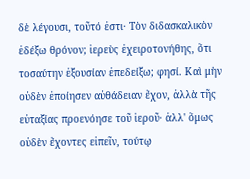δὲ λέγουσι, τοῦτό ἐστι· Τὸν διδασκαλικὸν ἐδέξω θρόνον; ἱερεὺς ἐχειροτονήθης, ὅτι τοσαύτην ἐξουσίαν ἐπεδείξω; φησί. Καὶ μὴν οὐδὲν ἐποίησεν αὐθάδειαν ἔχον, ἀλλὰ τῆς εὐταξίας προενόησε τοῦ ἱεροῦ· ἀλλ' ὅμως οὐδὲν ἔχοντες εἰπεῖν, τούτῳ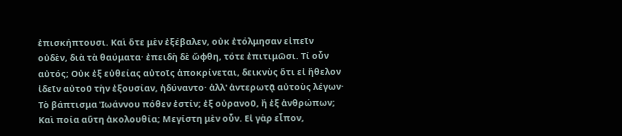ἐπισκήπτουσι. Καὶ ὅτε μὲν ἐξέβαλεν, οὐκ ἐτόλμησαν εἰπεῖν οὐδὲν, διὰ τὰ θαύματα· ἐπειδὴ δὲ ὤφθη, τότε ἐπιτιμῶσι. Τί οὖν αὐτός; Οὐκ ἐξ εὐθείας αὐτοῖς ἀποκρίνεται, δεικνὺς ὅτι εἰ ἤθελον ἰδεῖν αὐτοῦ τὴν ἐξουσίαν, ἠδύναντο· ἀλλ' ἀντερωτᾷ αὐτοὺς λέγων· Τὸ βάπτισμα Ἰωάννου πόθεν ἐστίν; ἐξ οὐρανοῦ, ἢ ἐξ ἀνθρώπων; Καὶ ποία αὕτη ἀκολουθία; Μεγίστη μὲν οὖν. Εἰ γὰρ εἶπον,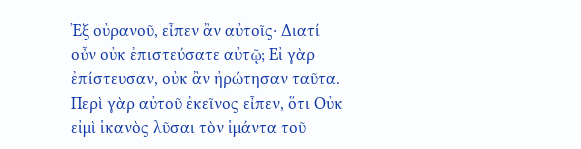Ἐξ οὐρανοῦ, εἶπεν ἂν αὐτοῖς· Διατί οὖν οὐκ ἐπιστεύσατε αὐτῷ; Εἰ γὰρ ἐπίστευσαν, οὐκ ἂν ἠρώτησαν ταῦτα. Περὶ γὰρ αὐτοῦ ἐκεῖνος εἶπεν, ὅτι Οὐκ εἰμὶ ἱκανὸς λῦσαι τὸν ἱμάντα τοῦ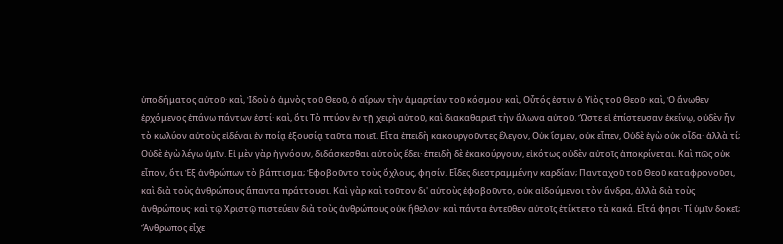ὑποδήματος αὐτοῦ· καὶ, Ἰδοὺ ὁ ἀμνὸς τοῦ Θεοῦ, ὁ αἴρων τὴν ἁμαρτίαν τοῦ κόσμου· καὶ, Οὗτός ἐστιν ὁ Υἱὸς τοῦ Θεοῦ· καὶ, Ὁ ἄνωθεν ἐρχόμενος ἐπάνω πάντων ἐστί· καὶ, ὅτι Τὸ πτύον ἐν τῇ χειρὶ αὐτοῦ, καὶ διακαθαριεῖ τὴν ἅλωνα αὐτοῦ. Ὥστε εἰ ἐπίστευσαν ἐκείνῳ, οὐδὲν ἦν τὸ κωλύον αὐτοὺς εἰδέναι ἐν ποίᾳ ἐξουσίᾳ ταῦτα ποιεῖ. Εἶτα ἐπειδὴ κακουργοῦντες ἔλεγον, Οὐκ ἴσμεν, οὐκ εἶπεν, Οὐδὲ ἐγὼ οὐκ οἶδα· ἀλλὰ τί; Οὐδὲ ἐγὼ λέγω ὑμῖν. Εἰ μὲν γὰρ ἠγνόουν, διδάσκεσθαι αὐτοὺς ἔδει· ἐπειδὴ δὲ ἐκακούργουν, εἰκότως οὐδὲν αὐτοῖς ἀποκρίνεται. Καὶ πῶς οὐκ εἶπον, ὅτι Ἐξ ἀνθρώπων τὸ βάπτισμα; Ἐφοβοῦντο τοὺς ὄχλους, φησίν. Εἶδες διεστραμμένην καρδίαν; Πανταχοῦ τοῦ Θεοῦ καταφρονοῦσι, καὶ διὰ τοὺς ἀνθρώπους ἅπαντα πράττουσι. Καὶ γὰρ καὶ τοῦτον δι' αὐτοὺς ἐφοβοῦντο, οὐκ αἰδούμενοι τὸν ἄνδρα, ἀλλὰ διὰ τοὺς ἀνθρώπους· καὶ τῷ Χριστῷ πιστεύειν διὰ τοὺς ἀνθρώπους οὐκ ἤθελον· καὶ πάντα ἐντεῦθεν αὐτοῖς ἐτίκτετο τὰ κακά. Εἶτά φησι· Τί ὑμῖν δοκεῖ; Ἄνθρωπος εἶχε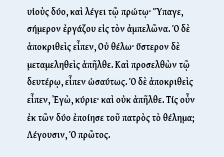υἱοὺς δύο, καὶ λέγει τῷ πρώτῳ· Ὕπαγε, σήμερον ἐργάζου εἰς τὸν ἀμπελῶνα. Ὁ δὲ ἀποκριθεὶς εἶπεν, Οὐ θέλω· ὕστερον δὲ μεταμεληθεὶς ἀπῆλθε. Καὶ προσελθὼν τῷ δευτέρῳ, εἶπεν ὡσαύτως. Ὁ δὲ ἀποκριθεὶς εἶπεν, Ἐγὼ, κύριε· καὶ οὐκ ἀπῆλθε. Τίς οὖν ἐκ τῶν δύο ἐποίησε τοῦ πατρὸς τὸ θέλημα; Λέγουσιν, Ὁ πρῶτος.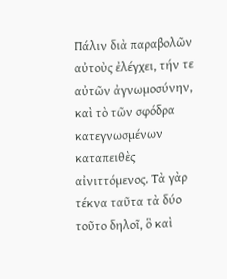Πάλιν διὰ παραβολῶν αὐτοὺς ἐλέγχει, τήν τε αὐτῶν ἀγνωμοσύνην, καὶ τὸ τῶν σφόδρα κατεγνωσμένων καταπειθὲς αἰνιττόμενος. Τὰ γὰρ τέκνα ταῦτα τὰ δύο τοῦτο δηλοῖ, ὃ καὶ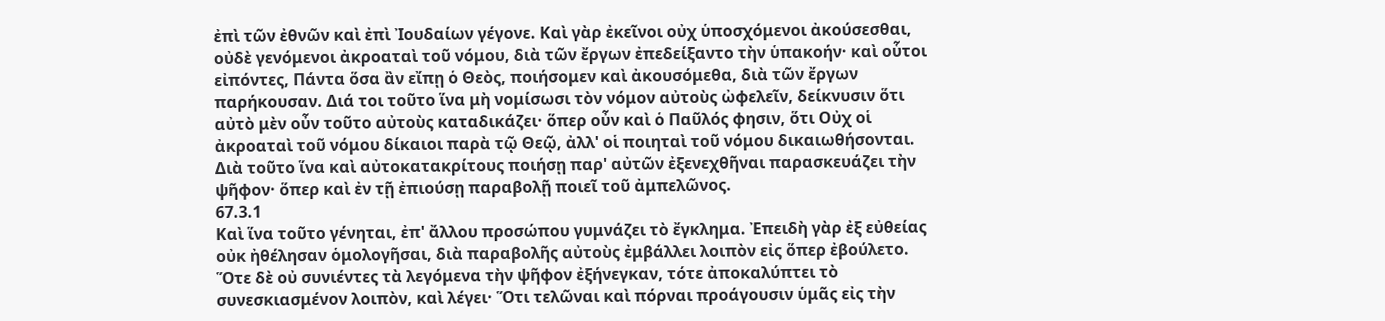ἐπὶ τῶν ἐθνῶν καὶ ἐπὶ Ἰουδαίων γέγονε. Καὶ γὰρ ἐκεῖνοι οὐχ ὑποσχόμενοι ἀκούσεσθαι, οὐδὲ γενόμενοι ἀκροαταὶ τοῦ νόμου, διὰ τῶν ἔργων ἐπεδείξαντο τὴν ὑπακοήν· καὶ οὗτοι εἰπόντες, Πάντα ὅσα ἂν εἴπῃ ὁ Θεὸς, ποιήσομεν καὶ ἀκουσόμεθα, διὰ τῶν ἔργων παρήκουσαν. Διά τοι τοῦτο ἵνα μὴ νομίσωσι τὸν νόμον αὐτοὺς ὠφελεῖν, δείκνυσιν ὅτι αὐτὸ μὲν οὖν τοῦτο αὐτοὺς καταδικάζει· ὅπερ οὖν καὶ ὁ Παῦλός φησιν, ὅτι Οὐχ οἱ ἀκροαταὶ τοῦ νόμου δίκαιοι παρὰ τῷ Θεῷ, ἀλλ' οἱ ποιηταὶ τοῦ νόμου δικαιωθήσονται. Διὰ τοῦτο ἵνα καὶ αὐτοκατακρίτους ποιήσῃ παρ' αὐτῶν ἐξενεχθῆναι παρασκευάζει τὴν ψῆφον· ὅπερ καὶ ἐν τῇ ἐπιούσῃ παραβολῇ ποιεῖ τοῦ ἀμπελῶνος.
67.3.1
Καὶ ἵνα τοῦτο γένηται, ἐπ' ἄλλου προσώπου γυμνάζει τὸ ἔγκλημα. Ἐπειδὴ γὰρ ἐξ εὐθείας οὐκ ἠθέλησαν ὁμολογῆσαι, διὰ παραβολῆς αὐτοὺς ἐμβάλλει λοιπὸν εἰς ὅπερ ἐβούλετο. Ὅτε δὲ οὐ συνιέντες τὰ λεγόμενα τὴν ψῆφον ἐξήνεγκαν, τότε ἀποκαλύπτει τὸ συνεσκιασμένον λοιπὸν, καὶ λέγει· Ὅτι τελῶναι καὶ πόρναι προάγουσιν ὑμᾶς εἰς τὴν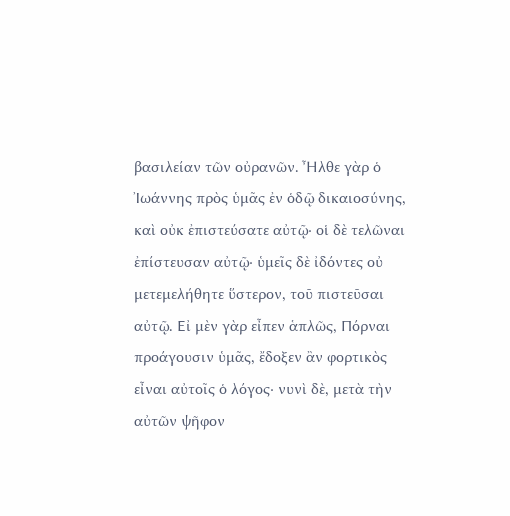βασιλείαν τῶν οὐρανῶν. Ἦλθε γὰρ ὁ Ἰωάννης πρὸς ὑμᾶς ἐν ὁδῷ δικαιοσύνης, καὶ οὐκ ἐπιστεύσατε αὐτῷ· οἱ δὲ τελῶναι ἐπίστευσαν αὐτῷ· ὑμεῖς δὲ ἰδόντες οὐ μετεμελήθητε ὕστερον, τοῦ πιστεῦσαι αὐτῷ. Εἰ μὲν γὰρ εἶπεν ἁπλῶς, Πόρναι προάγουσιν ὑμᾶς, ἔδοξεν ἂν φορτικὸς εἶναι αὐτοῖς ὁ λόγος· νυνὶ δὲ, μετὰ τὴν αὐτῶν ψῆφον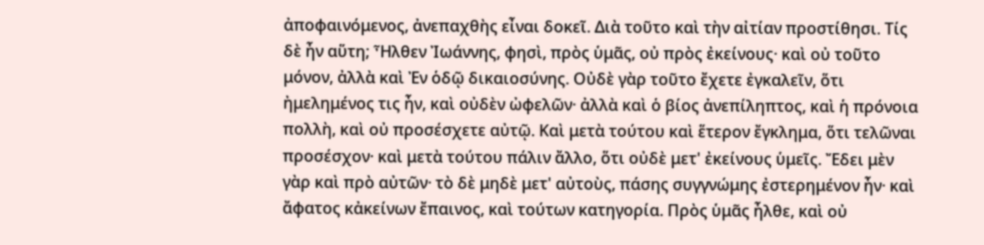ἀποφαινόμενος, ἀνεπαχθὴς εἶναι δοκεῖ. Διὰ τοῦτο καὶ τὴν αἰτίαν προστίθησι. Τίς δὲ ἦν αὕτη; Ἦλθεν Ἰωάννης, φησὶ, πρὸς ὑμᾶς, οὐ πρὸς ἐκείνους· καὶ οὐ τοῦτο μόνον, ἀλλὰ καὶ Ἐν ὁδῷ δικαιοσύνης. Οὐδὲ γὰρ τοῦτο ἔχετε ἐγκαλεῖν, ὅτι ἠμελημένος τις ἦν, καὶ οὐδὲν ὠφελῶν· ἀλλὰ καὶ ὁ βίος ἀνεπίληπτος, καὶ ἡ πρόνοια πολλὴ, καὶ οὐ προσέσχετε αὐτῷ. Καὶ μετὰ τούτου καὶ ἕτερον ἔγκλημα, ὅτι τελῶναι προσέσχον· καὶ μετὰ τούτου πάλιν ἄλλο, ὅτι οὐδὲ μετ' ἐκείνους ὑμεῖς. Ἔδει μὲν γὰρ καὶ πρὸ αὐτῶν· τὸ δὲ μηδὲ μετ' αὐτοὺς, πάσης συγγνώμης ἐστερημένον ἦν· καὶ ἄφατος κἀκείνων ἔπαινος, καὶ τούτων κατηγορία. Πρὸς ὑμᾶς ἦλθε, καὶ οὐ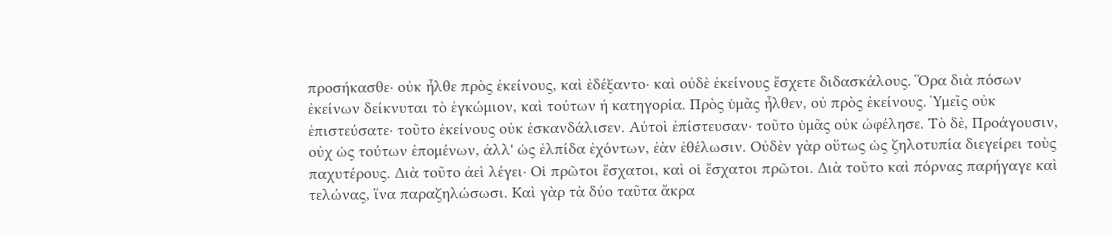προσήκασθε· οὐκ ἦλθε πρὸς ἐκείνους, καὶ ἐδέξαντο· καὶ οὐδὲ ἐκείνους ἔσχετε διδασκάλους. Ὅρα διὰ πόσων ἐκείνων δείκνυται τὸ ἐγκώμιον, καὶ τούτων ἡ κατηγορία. Πρὸς ὑμᾶς ἦλθεν, οὐ πρὸς ἐκείνους. Ὑμεῖς οὐκ ἐπιστεύσατε· τοῦτο ἐκείνους οὐκ ἐσκανδάλισεν. Αὐτοὶ ἐπίστευσαν· τοῦτο ὑμᾶς οὐκ ὠφέλησε. Τὸ δὲ, Προάγουσιν, οὐχ ὡς τούτων ἑπομένων, ἀλλ' ὡς ἐλπίδα ἐχόντων, ἐὰν ἐθέλωσιν. Οὐδὲν γὰρ οὕτως ὡς ζηλοτυπία διεγείρει τοὺς παχυτέρους. Διὰ τοῦτο ἀεὶ λέγει· Οἱ πρῶτοι ἔσχατοι, καὶ οἱ ἔσχατοι πρῶτοι. Διὰ τοῦτο καὶ πόρνας παρήγαγε καὶ τελώνας, ἵνα παραζηλώσωσι. Καὶ γὰρ τὰ δύο ταῦτα ἄκρα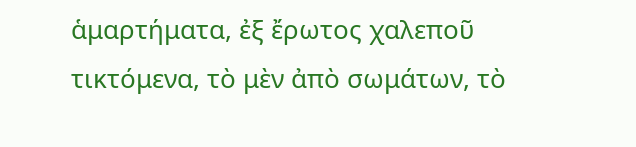ἁμαρτήματα, ἐξ ἔρωτος χαλεποῦ τικτόμενα, τὸ μὲν ἀπὸ σωμάτων, τὸ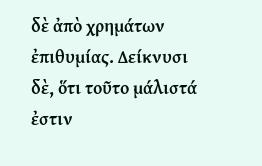δὲ ἀπὸ χρημάτων ἐπιθυμίας. Δείκνυσι δὲ, ὅτι τοῦτο μάλιστά ἐστιν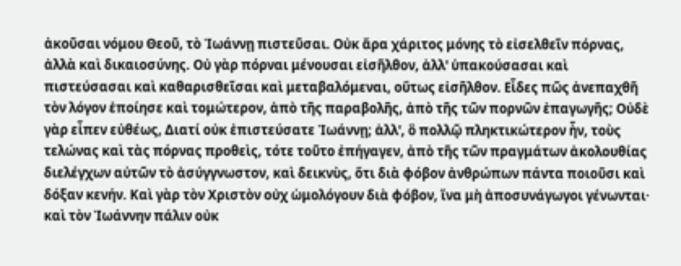ἀκοῦσαι νόμου Θεοῦ, τὸ Ἰωάννῃ πιστεῦσαι. Οὐκ ἄρα χάριτος μόνης τὸ εἰσελθεῖν πόρνας, ἀλλὰ καὶ δικαιοσύνης. Οὐ γὰρ πόρναι μένουσαι εἰσῆλθον, ἀλλ' ὑπακούσασαι καὶ πιστεύσασαι καὶ καθαρισθεῖσαι καὶ μεταβαλόμεναι, οὕτως εἰσῆλθον. Εἶδες πῶς ἀνεπαχθῆ τὸν λόγον ἐποίησε καὶ τομώτερον, ἀπὸ τῆς παραβολῆς, ἀπὸ τῆς τῶν πορνῶν ἐπαγωγῆς; Οὐδὲ γὰρ εἶπεν εὐθέως, Διατί οὐκ ἐπιστεύσατε Ἰωάννῃ; ἀλλ', ὃ πολλῷ πληκτικώτερον ἦν, τοὺς τελώνας καὶ τὰς πόρνας προθεὶς, τότε τοῦτο ἐπήγαγεν, ἀπὸ τῆς τῶν πραγμάτων ἀκολουθίας διελέγχων αὐτῶν τὸ ἀσύγγνωστον, καὶ δεικνὺς, ὅτι διὰ φόβον ἀνθρώπων πάντα ποιοῦσι καὶ δόξαν κενήν. Καὶ γὰρ τὸν Χριστὸν οὐχ ὡμολόγουν διὰ φόβον, ἵνα μὴ ἀποσυνάγωγοι γένωνται· καὶ τὸν Ἰωάννην πάλιν οὐκ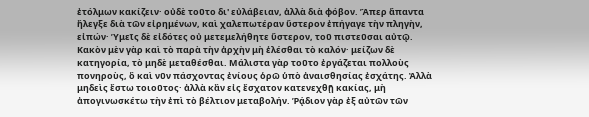ἐτόλμων κακίζειν· οὐδὲ τοῦτο δι' εὐλάβειαν, ἀλλὰ διὰ φόβον. Ἅπερ ἅπαντα ἤλεγξε διὰ τῶν εἰρημένων, καὶ χαλεπωτέραν ὕστερον ἐπήγαγε τὴν πληγὴν, εἰπών· Ὑμεῖς δὲ εἰδότες οὐ μετεμελήθητε ὕστερον, τοῦ πιστεῦσαι αὐτῷ. Κακὸν μὲν γὰρ καὶ τὸ παρὰ τὴν ἀρχὴν μὴ ἑλέσθαι τὸ καλόν· μείζων δὲ κατηγορία, τὸ μηδὲ μεταθέσθαι. Μάλιστα γὰρ τοῦτο ἐργάζεται πολλοὺς πονηροὺς, ὃ καὶ νῦν πάσχοντας ἐνίους ὁρῶ ὑπὸ ἀναισθησίας ἐσχάτης. Ἀλλὰ μηδεὶς ἔστω τοιοῦτος· ἀλλὰ κἂν εἰς ἔσχατον κατενεχθῇ κακίας, μὴ ἀπογινωσκέτω τὴν ἐπὶ τὸ βέλτιον μεταβολήν. Ῥᾴδιον γὰρ ἐξ αὐτῶν τῶν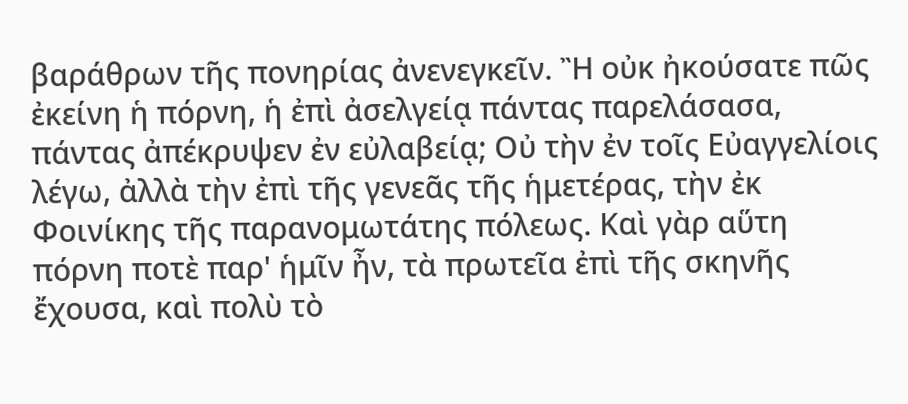βαράθρων τῆς πονηρίας ἀνενεγκεῖν. Ἢ οὐκ ἠκούσατε πῶς ἐκείνη ἡ πόρνη, ἡ ἐπὶ ἀσελγείᾳ πάντας παρελάσασα, πάντας ἀπέκρυψεν ἐν εὐλαβείᾳ; Οὐ τὴν ἐν τοῖς Εὐαγγελίοις λέγω, ἀλλὰ τὴν ἐπὶ τῆς γενεᾶς τῆς ἡμετέρας, τὴν ἐκ Φοινίκης τῆς παρανομωτάτης πόλεως. Καὶ γὰρ αὕτη πόρνη ποτὲ παρ' ἡμῖν ἦν, τὰ πρωτεῖα ἐπὶ τῆς σκηνῆς ἔχουσα, καὶ πολὺ τὸ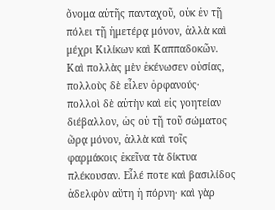ὄνομα αὐτῆς πανταχοῦ, οὐκ ἐν τῇ πόλει τῇ ἡμετέρᾳ μόνον, ἀλλὰ καὶ μέχρι Κιλίκων καὶ Καππαδοκῶν. Καὶ πολλὰς μὲν ἐκένωσεν οὐσίας, πολλοὺς δὲ εἷλεν ὀρφανούς· πολλοὶ δὲ αὐτὴν καὶ εἰς γοητείαν διέβαλλον, ὡς οὐ τῇ τοῦ σώματος ὥρᾳ μόνον, ἀλλὰ καὶ τοῖς φαρμάκοις ἐκεῖνα τὰ δίκτυα πλέκουσαν. Εἷλέ ποτε καὶ βασιλίδος ἀδελφὸν αὕτη ἡ πόρνη· καὶ γὰρ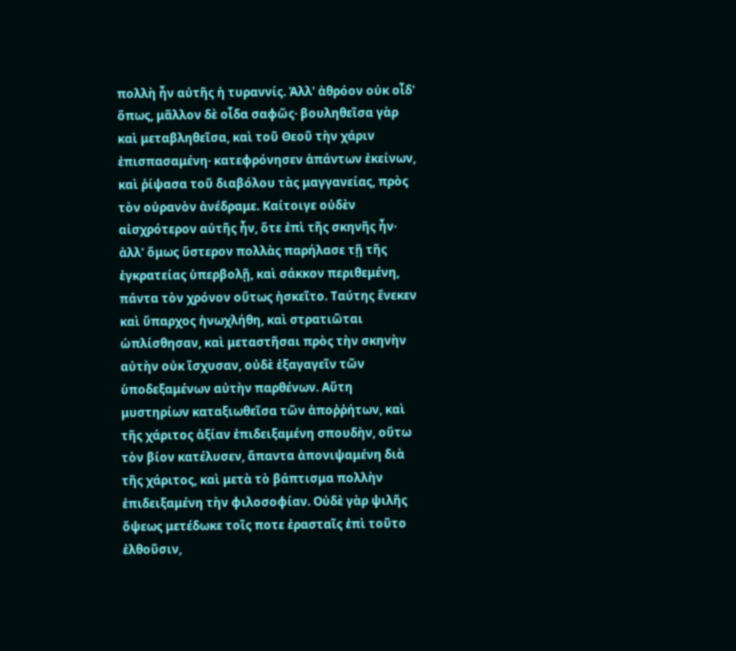πολλὴ ἦν αὐτῆς ἡ τυραννίς. Ἀλλ' ἀθρόον οὐκ οἶδ' ὅπως, μᾶλλον δὲ οἶδα σαφῶς· βουληθεῖσα γὰρ καὶ μεταβληθεῖσα, καὶ τοῦ Θεοῦ τὴν χάριν ἐπισπασαμένη· κατεφρόνησεν ἁπάντων ἐκείνων, καὶ ῥίψασα τοῦ διαβόλου τὰς μαγγανείας, πρὸς τὸν οὐρανὸν ἀνέδραμε. Καίτοιγε οὐδὲν αἰσχρότερον αὐτῆς ἦν, ὅτε ἐπὶ τῆς σκηνῆς ἦν· ἀλλ' ὅμως ὕστερον πολλὰς παρήλασε τῇ τῆς ἐγκρατείας ὑπερβολῇ, καὶ σάκκον περιθεμένη, πάντα τὸν χρόνον οὕτως ἠσκεῖτο. Ταύτης ἕνεκεν καὶ ὕπαρχος ἠνωχλήθη, καὶ στρατιῶται ὡπλίσθησαν, καὶ μεταστῆσαι πρὸς τὴν σκηνὴν αὐτὴν οὐκ ἴσχυσαν, οὐδὲ ἐξαγαγεῖν τῶν ὑποδεξαμένων αὐτὴν παρθένων. Αὕτη μυστηρίων καταξιωθεῖσα τῶν ἀποῤῥήτων, καὶ τῆς χάριτος ἀξίαν ἐπιδειξαμένη σπουδὴν, οὕτω τὸν βίον κατέλυσεν, ἅπαντα ἀπονιψαμένη διὰ τῆς χάριτος, καὶ μετὰ τὸ βάπτισμα πολλὴν ἐπιδειξαμένη τὴν φιλοσοφίαν. Οὐδὲ γὰρ ψιλῆς ὄψεως μετέδωκε τοῖς ποτε ἐρασταῖς ἐπὶ τοῦτο ἐλθοῦσιν,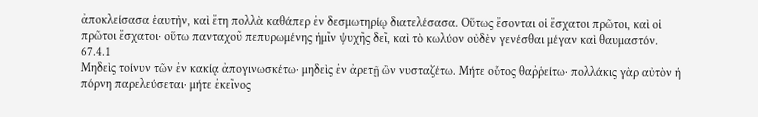ἀποκλείσασα ἑαυτὴν, καὶ ἔτη πολλὰ καθάπερ ἐν δεσμωτηρίῳ διατελέσασα. Οὕτως ἔσονται οἱ ἔσχατοι πρῶτοι, καὶ οἱ πρῶτοι ἔσχατοι· οὕτω πανταχοῦ πεπυρωμένης ἡμῖν ψυχῆς δεῖ, καὶ τὸ κωλύον οὐδὲν γενέσθαι μέγαν καὶ θαυμαστόν.
67.4.1
Μηδεὶς τοίνυν τῶν ἐν κακίᾳ ἀπογινωσκέτω· μηδεὶς ἐν ἀρετῇ ὢν νυσταζέτω. Μήτε οὗτος θαῤῥείτω· πολλάκις γὰρ αὐτὸν ἡ πόρνη παρελεύσεται· μήτε ἐκεῖνος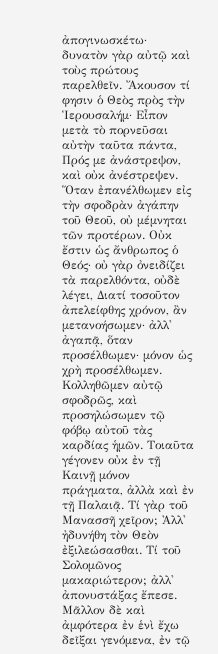ἀπογινωσκέτω· δυνατὸν γὰρ αὐτῷ καὶ τοὺς πρώτους παρελθεῖν. Ἄκουσον τί φησιν ὁ Θεὸς πρὸς τὴν Ἱερουσαλήμ· Εἶπον μετὰ τὸ πορνεῦσαι αὐτὴν ταῦτα πάντα, Πρός με ἀνάστρεψον, καὶ οὐκ ἀνέστρεψεν. Ὅταν ἐπανέλθωμεν εἰς τὴν σφοδρὰν ἀγάπην τοῦ Θεοῦ, οὐ μέμνηται τῶν προτέρων. Οὐκ ἔστιν ὡς ἄνθρωπος ὁ Θεός· οὐ γὰρ ὀνειδίζει τὰ παρελθόντα, οὐδὲ λέγει, Διατί τοσοῦτον ἀπελείφθης χρόνον, ἂν μετανοήσωμεν· ἀλλ' ἀγαπᾷ, ὅταν προσέλθωμεν· μόνον ὡς χρὴ προσέλθωμεν. Κολληθῶμεν αὐτῷ σφοδρῶς, καὶ προσηλώσωμεν τῷ φόβῳ αὐτοῦ τὰς καρδίας ἡμῶν. Τοιαῦτα γέγονεν οὐκ ἐν τῇ Καινῇ μόνον πράγματα, ἀλλὰ καὶ ἐν τῇ Παλαιᾷ. Τί γὰρ τοῦ Μανασσῆ χεῖρον; Ἀλλ' ἠδυνήθη τὸν Θεὸν ἐξιλεώσασθαι. Τί τοῦ Σολομῶνος μακαριώτερον; ἀλλ' ἀπονυστάξας ἔπεσε. Μᾶλλον δὲ καὶ ἀμφότερα ἐν ἑνὶ ἔχω δεῖξαι γενόμενα, ἐν τῷ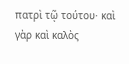πατρὶ τῷ τούτου· καὶ γὰρ καὶ καλὸς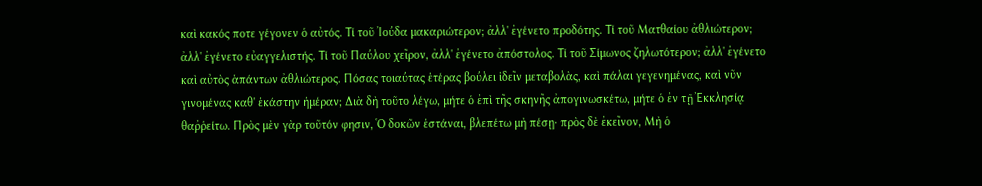καὶ κακός ποτε γέγονεν ὁ αὐτός. Τί τοῦ Ἰούδα μακαριώτερον; ἀλλ' ἐγένετο προδότης. Τί τοῦ Ματθαίου ἀθλιώτερον; ἀλλ' ἐγένετο εὐαγγελιστής. Τί τοῦ Παύλου χεῖρον, ἀλλ' ἐγένετο ἀπόστολος. Τί τοῦ Σίμωνος ζηλωτότερον; ἀλλ' ἐγένετο καὶ αὐτὸς ἁπάντων ἀθλιώτερος. Πόσας τοιαύτας ἑτέρας βούλει ἰδεῖν μεταβολὰς, καὶ πάλαι γεγενημένας, καὶ νῦν γινομένας καθ' ἑκάστην ἡμέραν; Διὰ δὴ τοῦτο λέγω, μήτε ὁ ἐπὶ τῆς σκηνῆς ἀπογινωσκέτω, μήτε ὁ ἐν τῇ Ἐκκλησίᾳ θαῤῥείτω. Πρὸς μὲν γὰρ τοῦτόν φησιν, Ὁ δοκῶν ἑστάναι, βλεπέτω μὴ πέσῃ· πρὸς δὲ ἐκεῖνον, Μὴ ὁ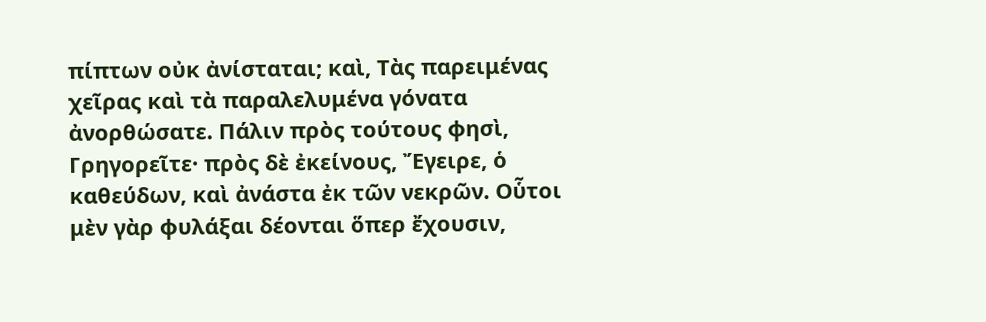πίπτων οὐκ ἀνίσταται; καὶ, Τὰς παρειμένας χεῖρας καὶ τὰ παραλελυμένα γόνατα ἀνορθώσατε. Πάλιν πρὸς τούτους φησὶ, Γρηγορεῖτε· πρὸς δὲ ἐκείνους, Ἔγειρε, ὁ καθεύδων, καὶ ἀνάστα ἐκ τῶν νεκρῶν. Οὗτοι μὲν γὰρ φυλάξαι δέονται ὅπερ ἔχουσιν,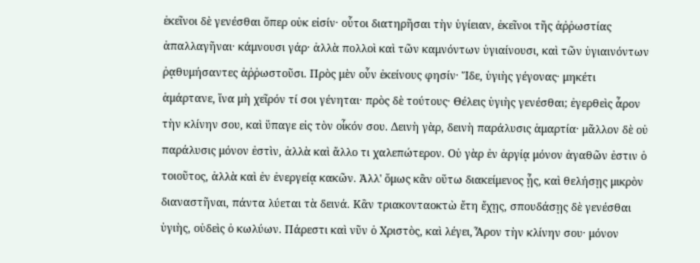ἐκεῖνοι δὲ γενέσθαι ὅπερ οὐκ εἰσίν· οὗτοι διατηρῆσαι τὴν ὑγίειαν, ἐκεῖνοι τῆς ἀῤῥωστίας ἀπαλλαγῆναι· κάμνουσι γάρ· ἀλλὰ πολλοὶ καὶ τῶν καμνόντων ὑγιαίνουσι, καὶ τῶν ὑγιαινόντων ῥᾳθυμήσαντες ἀῤῥωστοῦσι. Πρὸς μὲν οὖν ἐκείνους φησίν· Ἴδε, ὑγιὴς γέγονας· μηκέτι ἁμάρτανε, ἵνα μὴ χεῖρόν τί σοι γένηται· πρὸς δὲ τούτους· Θέλεις ὑγιὴς γενέσθαι; ἐγερθεὶς ἆρον τὴν κλίνην σου, καὶ ὕπαγε εἰς τὸν οἶκόν σου. Δεινὴ γὰρ, δεινὴ παράλυσις ἁμαρτία· μᾶλλον δὲ οὐ παράλυσις μόνον ἐστὶν, ἀλλὰ καὶ ἄλλο τι χαλεπώτερον. Οὐ γὰρ ἐν ἀργίᾳ μόνον ἀγαθῶν ἐστιν ὁ τοιοῦτος, ἀλλὰ καὶ ἐν ἐνεργείᾳ κακῶν. Ἀλλ' ὅμως κἂν οὕτω διακείμενος ᾖς, καὶ θελήσῃς μικρὸν διαναστῆναι, πάντα λύεται τὰ δεινά. Κἂν τριακονταοκτὼ ἔτη ἔχῃς, σπουδάσῃς δὲ γενέσθαι ὑγιὴς, οὐδεὶς ὁ κωλύων. Πάρεστι καὶ νῦν ὁ Χριστὸς, καὶ λέγει, Ἆρον τὴν κλίνην σου· μόνον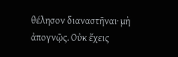θέλησον διαναστῆναι· μὴ ἀπογνῷς. Οὐκ ἔχεις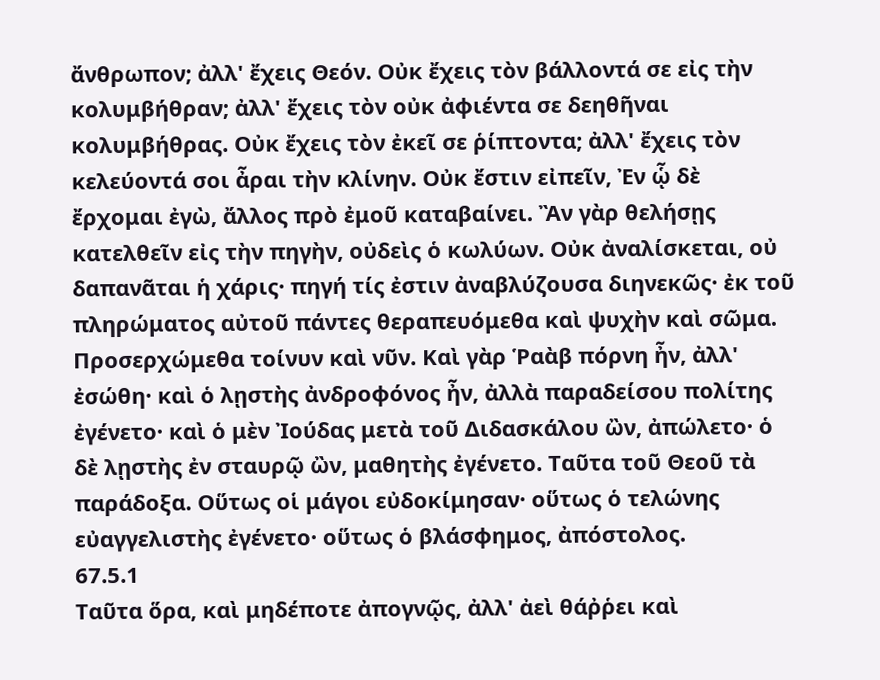ἄνθρωπον; ἀλλ' ἔχεις Θεόν. Οὐκ ἔχεις τὸν βάλλοντά σε εἰς τὴν κολυμβήθραν; ἀλλ' ἔχεις τὸν οὐκ ἀφιέντα σε δεηθῆναι κολυμβήθρας. Οὐκ ἔχεις τὸν ἐκεῖ σε ῥίπτοντα; ἀλλ' ἔχεις τὸν κελεύοντά σοι ἆραι τὴν κλίνην. Οὐκ ἔστιν εἰπεῖν, Ἐν ᾧ δὲ ἔρχομαι ἐγὼ, ἄλλος πρὸ ἐμοῦ καταβαίνει. Ἂν γὰρ θελήσῃς κατελθεῖν εἰς τὴν πηγὴν, οὐδεὶς ὁ κωλύων. Οὐκ ἀναλίσκεται, οὐ δαπανᾶται ἡ χάρις· πηγή τίς ἐστιν ἀναβλύζουσα διηνεκῶς· ἐκ τοῦ πληρώματος αὐτοῦ πάντες θεραπευόμεθα καὶ ψυχὴν καὶ σῶμα. Προσερχώμεθα τοίνυν καὶ νῦν. Καὶ γὰρ Ῥαὰβ πόρνη ἦν, ἀλλ' ἐσώθη· καὶ ὁ λῃστὴς ἀνδροφόνος ἦν, ἀλλὰ παραδείσου πολίτης ἐγένετο· καὶ ὁ μὲν Ἰούδας μετὰ τοῦ Διδασκάλου ὢν, ἀπώλετο· ὁ δὲ λῃστὴς ἐν σταυρῷ ὢν, μαθητὴς ἐγένετο. Ταῦτα τοῦ Θεοῦ τὰ παράδοξα. Οὕτως οἱ μάγοι εὐδοκίμησαν· οὕτως ὁ τελώνης εὐαγγελιστὴς ἐγένετο· οὕτως ὁ βλάσφημος, ἀπόστολος.
67.5.1
Ταῦτα ὅρα, καὶ μηδέποτε ἀπογνῷς, ἀλλ' ἀεὶ θάῤῥει καὶ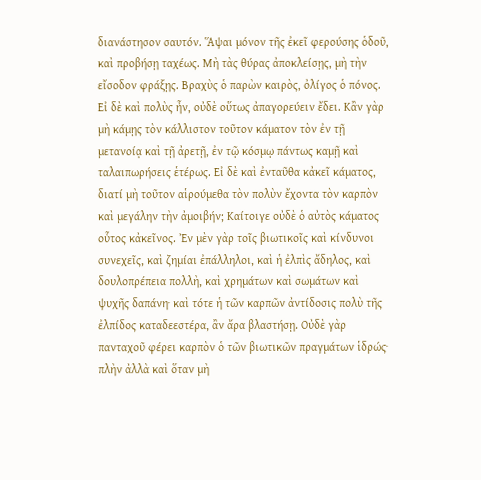διανάστησον σαυτόν. Ἅψαι μόνον τῆς ἐκεῖ φερούσης ὁδοῦ, καὶ προβήσῃ ταχέως. Μὴ τὰς θύρας ἀποκλείσῃς, μὴ τὴν εἴσοδον φράξῃς. Βραχὺς ὁ παρὼν καιρὸς, ὀλίγος ὁ πόνος. Εἰ δὲ καὶ πολὺς ἦν, οὐδὲ οὕτως ἀπαγορεύειν ἔδει. Κἂν γὰρ μὴ κάμῃς τὸν κάλλιστον τοῦτον κάματον τὸν ἐν τῇ μετανοίᾳ καὶ τῇ ἀρετῇ, ἐν τῷ κόσμῳ πάντως καμῇ καὶ ταλαιπωρήσεις ἑτέρως. Εἰ δὲ καὶ ἐνταῦθα κἀκεῖ κάματος, διατί μὴ τοῦτον αἱρούμεθα τὸν πολὺν ἔχοντα τὸν καρπὸν καὶ μεγάλην τὴν ἀμοιβήν; Καίτοιγε οὐδὲ ὁ αὐτὸς κάματος οὗτος κἀκεῖνος. Ἐν μὲν γὰρ τοῖς βιωτικοῖς καὶ κίνδυνοι συνεχεῖς, καὶ ζημίαι ἐπάλληλοι, καὶ ἡ ἐλπὶς ἄδηλος, καὶ δουλοπρέπεια πολλὴ, καὶ χρημάτων καὶ σωμάτων καὶ ψυχῆς δαπάνη· καὶ τότε ἡ τῶν καρπῶν ἀντίδοσις πολὺ τῆς ἐλπίδος καταδεεστέρα, ἂν ἄρα βλαστήσῃ. Οὐδὲ γὰρ πανταχοῦ φέρει καρπὸν ὁ τῶν βιωτικῶν πραγμάτων ἱδρώς· πλὴν ἀλλὰ καὶ ὅταν μὴ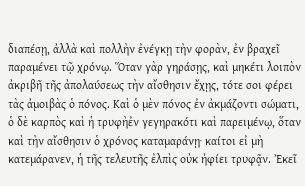διαπέσῃ, ἀλλὰ καὶ πολλὴν ἐνέγκῃ τὴν φορὰν, ἐν βραχεῖ παραμένει τῷ χρόνῳ. Ὅταν γὰρ γηράσῃς, καὶ μηκέτι λοιπὸν ἀκριβῆ τῆς ἀπολαύσεως τὴν αἴσθησιν ἔχῃς, τότε σοι φέρει τὰς ἀμοιβὰς ὁ πόνος. Καὶ ὁ μὲν πόνος ἐν ἀκμάζοντι σώματι, ὁ δὲ καρπὸς καὶ ἡ τρυφὴἐν γεγηρακότι καὶ παρειμένῳ, ὅταν καὶ τὴν αἴσθησιν ὁ χρόνος καταμαράνῃ· καίτοι εἰ μὴ κατεμάρανεν, ἡ τῆς τελευτῆς ἐλπὶς οὐκ ἠφίει τρυφᾷν. Ἐκεῖ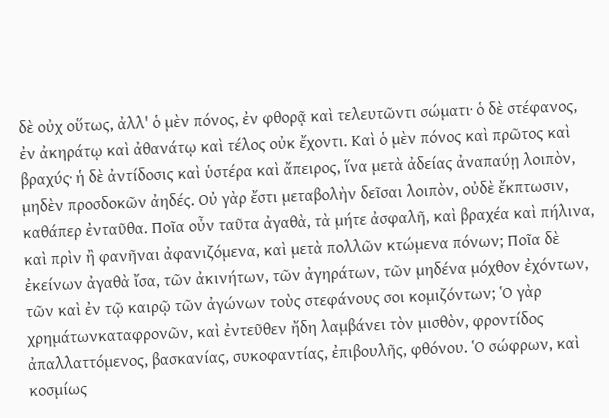δὲ οὐχ οὕτως, ἀλλ' ὁ μὲν πόνος, ἐν φθορᾷ καὶ τελευτῶντι σώματι· ὁ δὲ στέφανος, ἐν ἀκηράτῳ καὶ ἀθανάτῳ καὶ τέλος οὐκ ἔχοντι. Καὶ ὁ μὲν πόνος καὶ πρῶτος καὶ βραχύς· ἡ δὲ ἀντίδοσις καὶ ὑστέρα καὶ ἄπειρος, ἵνα μετὰ ἀδείας ἀναπαύῃ λοιπὸν, μηδὲν προσδοκῶν ἀηδές. Οὐ γὰρ ἔστι μεταβολὴν δεῖσαι λοιπὸν, οὐδὲ ἔκπτωσιν, καθάπερ ἐνταῦθα. Ποῖα οὖν ταῦτα ἀγαθὰ, τὰ μήτε ἀσφαλῆ, καὶ βραχέα καὶ πήλινα, καὶ πρὶν ἢ φανῆναι ἀφανιζόμενα, καὶ μετὰ πολλῶν κτώμενα πόνων; Ποῖα δὲ ἐκείνων ἀγαθὰ ἴσα, τῶν ἀκινήτων, τῶν ἀγηράτων, τῶν μηδένα μόχθον ἐχόντων, τῶν καὶ ἐν τῷ καιρῷ τῶν ἀγώνων τοὺς στεφάνους σοι κομιζόντων; Ὁ γὰρ χρημάτωνκαταφρονῶν, καὶ ἐντεῦθεν ἤδη λαμβάνει τὸν μισθὸν, φροντίδος ἀπαλλαττόμενος, βασκανίας, συκοφαντίας, ἐπιβουλῆς, φθόνου. Ὁ σώφρων, καὶ κοσμίως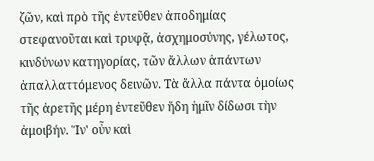ζῶν, καὶ πρὸ τῆς ἐντεῦθεν ἀποδημίας στεφανοῦται καὶ τρυφᾷ, ἀσχημοσύνης, γέλωτος, κινδύνων κατηγορίας, τῶν ἄλλων ἁπάντων ἀπαλλαττόμενος δεινῶν. Τὰ ἄλλα πάντα ὁμοίως τῆς ἀρετῆς μέρη ἐντεῦθεν ἤδη ἡμῖν δίδωσι τὴν ἀμοιβήν. Ἵν' οὖν καὶ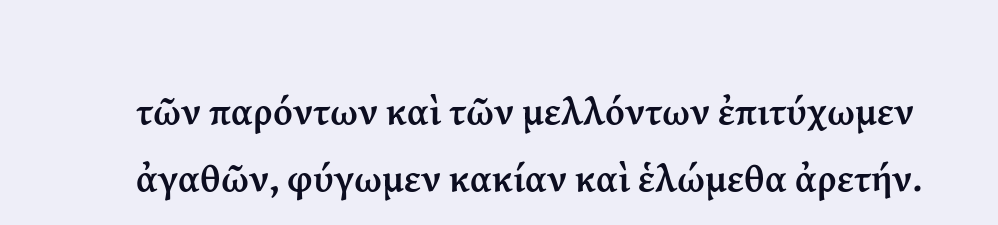τῶν παρόντων καὶ τῶν μελλόντων ἐπιτύχωμεν ἀγαθῶν, φύγωμεν κακίαν καὶ ἑλώμεθα ἀρετήν.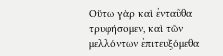Οὕτω γὰρ καὶ ἐνταῦθα τρυφήσομεν, καὶ τῶν μελλόντων ἐπιτευξόμεθα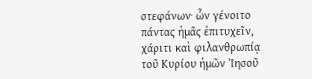στεφάνων· ὧν γένοιτο πάντας ἡμᾶς ἐπιτυχεῖν, χάριτι καὶ φιλανθρωπίᾳ τοῦ Κυρίου ἡμῶν Ἰησοῦ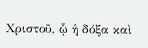Χριστοῦ, ᾧ ἡ δόξα καὶ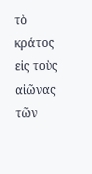τὸ κράτος εἰς τοὺς αἰῶνας τῶν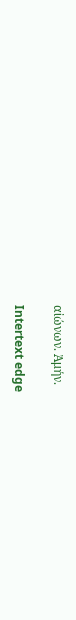αἰώνων. Ἀμήν.

Intertext edge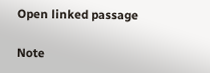Open linked passage

Note